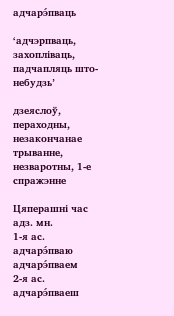адчарэ́пваць

‘адчэрпваць, захопліваць, падчапляць што-небудзь’

дзеяслоў, пераходны, незакончанае трыванне, незваротны, 1-е спражэнне

Цяперашні час
адз. мн.
1-я ас. адчарэ́пваю адчарэ́пваем
2-я ас. адчарэ́пваеш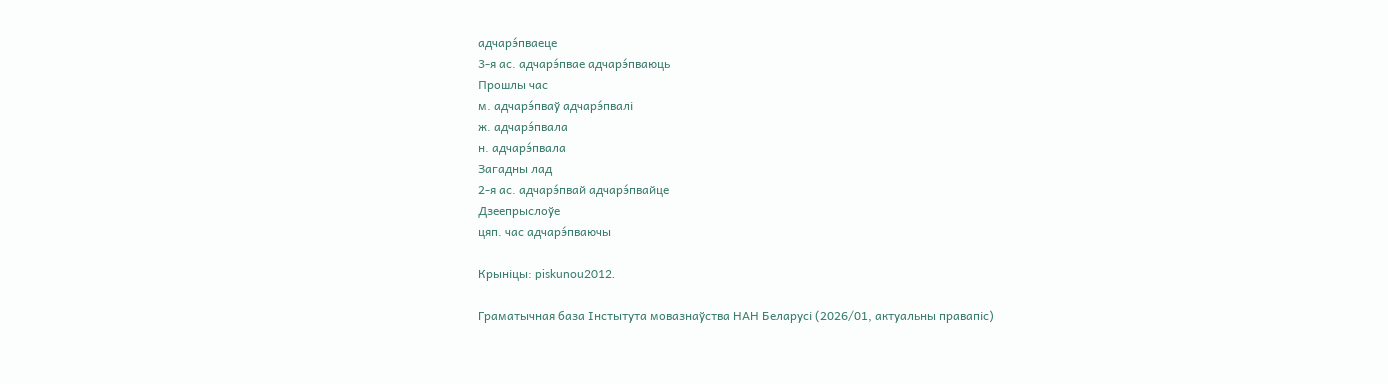адчарэ́пваеце
3-я ас. адчарэ́пвае адчарэ́пваюць
Прошлы час
м. адчарэ́пваў адчарэ́пвалі
ж. адчарэ́пвала
н. адчарэ́пвала
Загадны лад
2-я ас. адчарэ́пвай адчарэ́пвайце
Дзеепрыслоўе
цяп. час адчарэ́пваючы

Крыніцы: piskunou2012.

Граматычная база Інстытута мовазнаўства НАН Беларусі (2026/01, актуальны правапіс)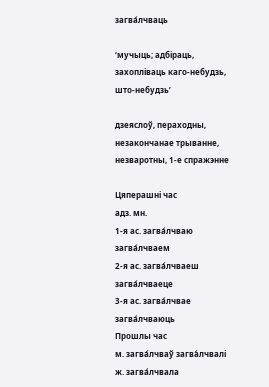загва́лчваць

‘мучыць; адбіраць, захопліваць каго-небудзь, што-небудзь’

дзеяслоў, пераходны, незакончанае трыванне, незваротны, 1-е спражэнне

Цяперашні час
адз. мн.
1-я ас. загва́лчваю загва́лчваем
2-я ас. загва́лчваеш загва́лчваеце
3-я ас. загва́лчвае загва́лчваюць
Прошлы час
м. загва́лчваў загва́лчвалі
ж. загва́лчвала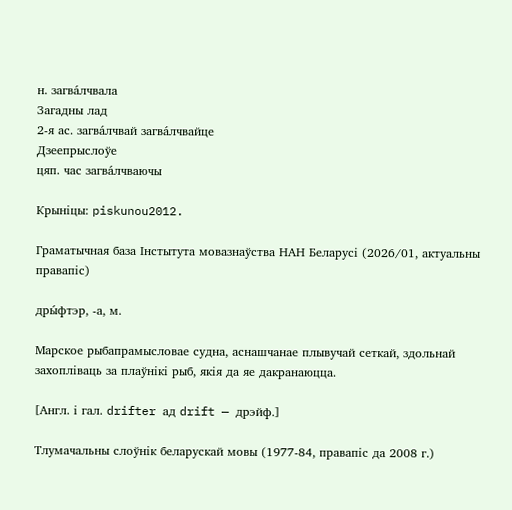н. загва́лчвала
Загадны лад
2-я ас. загва́лчвай загва́лчвайце
Дзеепрыслоўе
цяп. час загва́лчваючы

Крыніцы: piskunou2012.

Граматычная база Інстытута мовазнаўства НАН Беларусі (2026/01, актуальны правапіс)

дры́фтэр, ‑а, м.

Марское рыбапрамысловае судна, аснашчанае плывучай сеткай, здольнай захопліваць за плаўнікі рыб, якія да яе дакранаюцца.

[Англ. і гал. drifter ад drift — дрэйф.]

Тлумачальны слоўнік беларускай мовы (1977-84, правапіс да 2008 г.)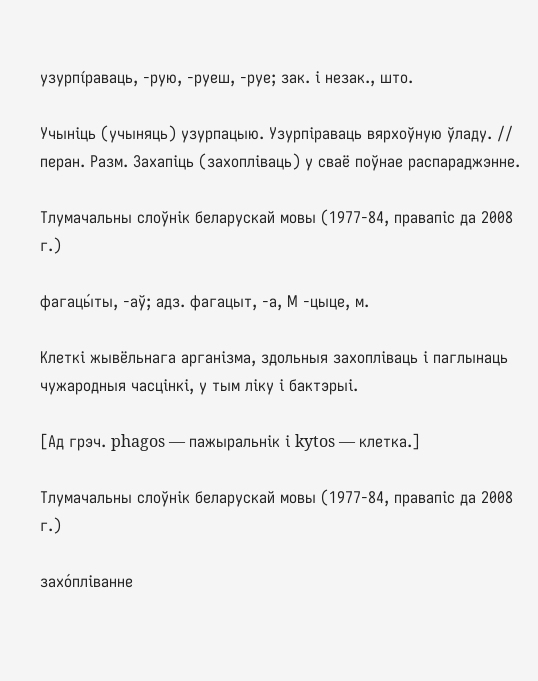узурпі́раваць, ‑рую, ‑руеш, ‑руе; зак. і незак., што.

Учыніць (учыняць) узурпацыю. Узурпіраваць вярхоўную ўладу. // перан. Разм. Захапіць (захопліваць) у сваё поўнае распараджэнне.

Тлумачальны слоўнік беларускай мовы (1977-84, правапіс да 2008 г.)

фагацы́ты, ‑аў; адз. фагацыт, ‑а, М ‑цыце, м.

Клеткі жывёльнага арганізма, здольныя захопліваць і паглынаць чужародныя часцінкі, у тым ліку і бактэрыі.

[Ад грэч. phagos — пажыральнік і kytos — клетка.]

Тлумачальны слоўнік беларускай мовы (1977-84, правапіс да 2008 г.)

захо́пліванне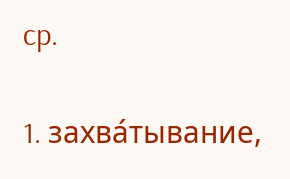ср.

1. захва́тывание,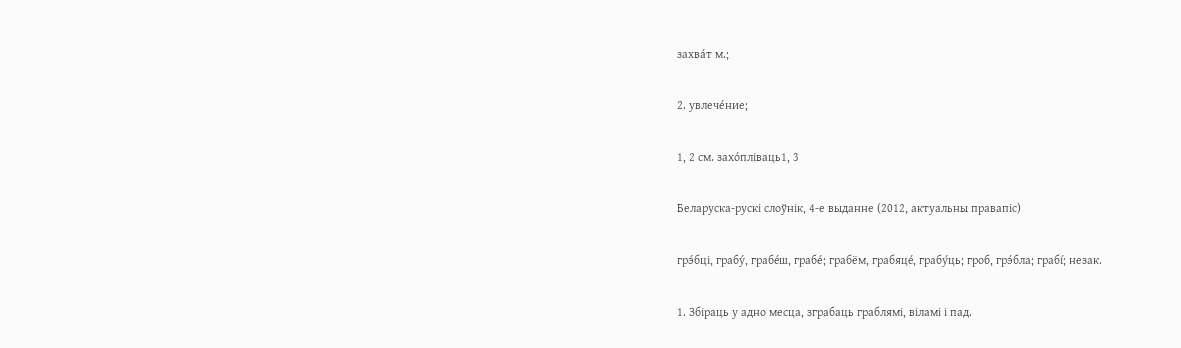захва́т м.;

2. увлече́ние;

1, 2 см. захо́пліваць1, 3

Беларуска-рускі слоўнік, 4-е выданне (2012, актуальны правапіс)

грэ́бці, грабу́, грабе́ш, грабе́; грабём, грабяце́, грабу́ць; гроб, грэ́бла; грабі́; незак.

1. Збіраць у адно месца, зграбаць граблямі, віламі і пад.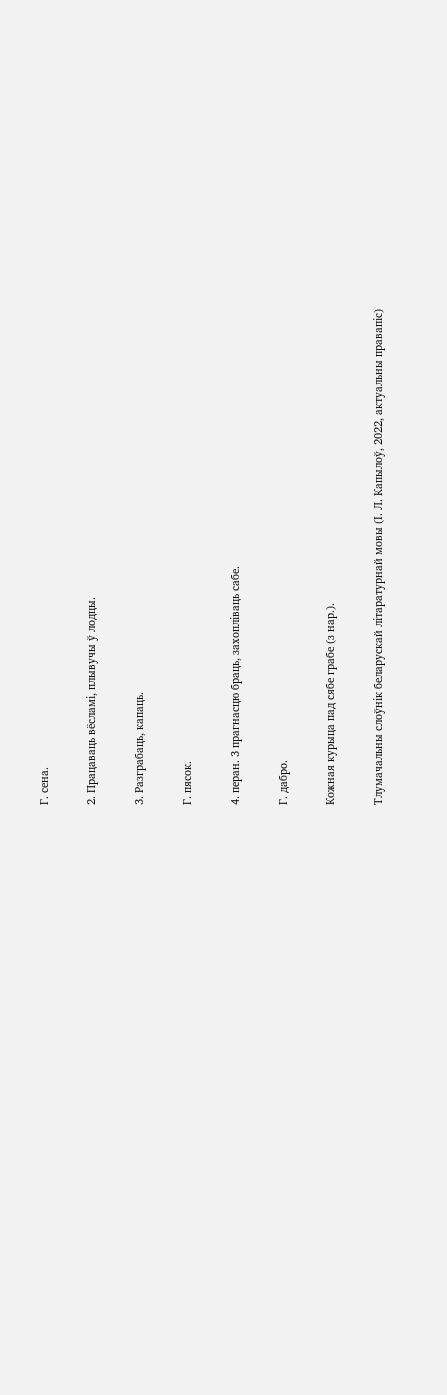Г. сена.

2. Працаваць вёсламі, плывучы ў лодцы.

3. Разграбаць, капаць.

Г. пясок.

4. перан. 3 прагнасцю браць, захопліваць сабе.

Г. дабро.

Кожная курыца пад сябе грабе (з нар.).

Тлумачальны слоўнік беларускай літаратурнай мовы (І. Л. Капылоў, 2022, актуальны правапіс)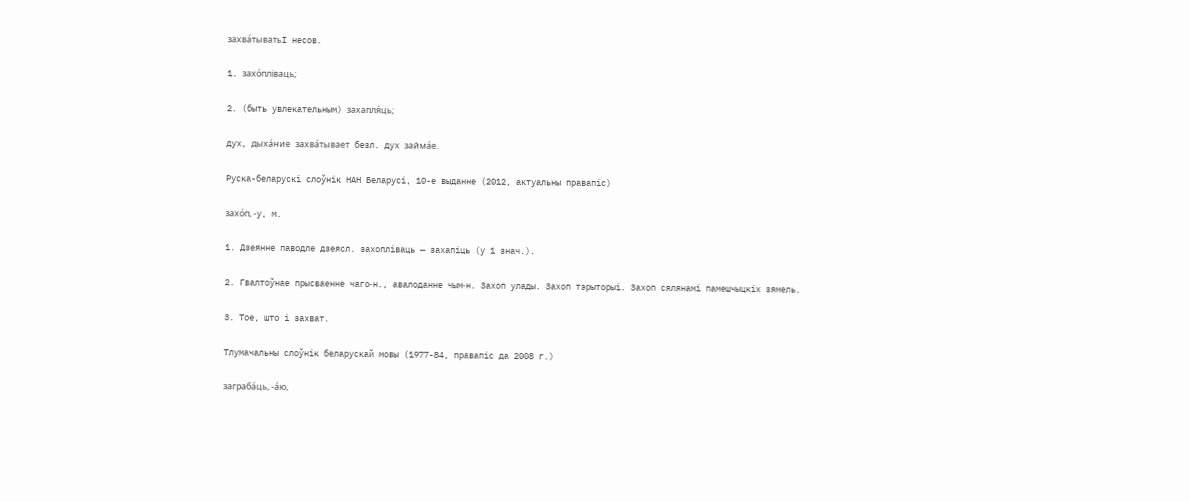захва́тыватьI несов.

1. захо́пліваць;

2. (быть увлекательным) захапля́ць;

дух, дыха́ние захва́тывает безл. дух займа́е.

Руска-беларускі слоўнік НАН Беларусі, 10-е выданне (2012, актуальны правапіс)

захо́п, ‑у, м.

1. Дзеянне паводле дзеясл. захопліваць — захапіць (у 1 знач.).

2. Гвалтоўнае прысваенне чаго‑н., авалоданне чым‑н. Захоп улады. Захоп тэрыторыі. Захоп сялянамі памешчыцкіх зямель.

3. Тое, што і захват.

Тлумачальны слоўнік беларускай мовы (1977-84, правапіс да 2008 г.)

заграба́ць, -а́ю,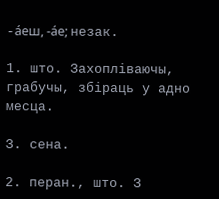-а́еш, -а́е; незак.

1. што. Захопліваючы, грабучы, збіраць у адно месца.

З. сена.

2. перан., што. З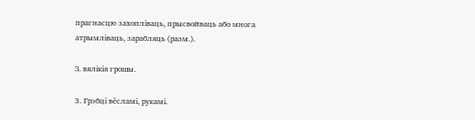прагнасцю захопліваць, прысвойваць або многа атрымліваць, зарабляць (разм.).

З. вялікія грошы.

3. Грэбці вёсламі, рукамі.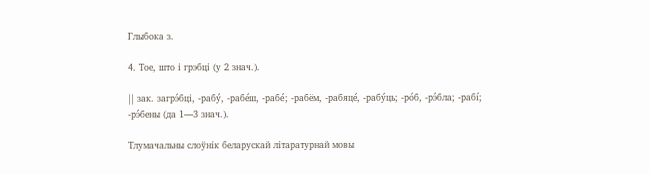Глыбока з.

4. Тое, што і грэбці (у 2 знач.).

|| зак. загрэ́бці, -рабу́, -рабе́ш, -рабе́; -рабём, -рабяце́, -рабу́ць; -ро́б, -рэ́бла; -рабі́; -рэ́бены (да 1—3 знач.).

Тлумачальны слоўнік беларускай літаратурнай мовы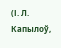(І. Л. Капылоў,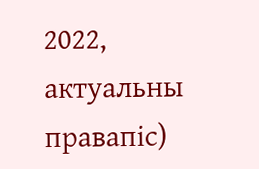2022, актуальны правапіс)